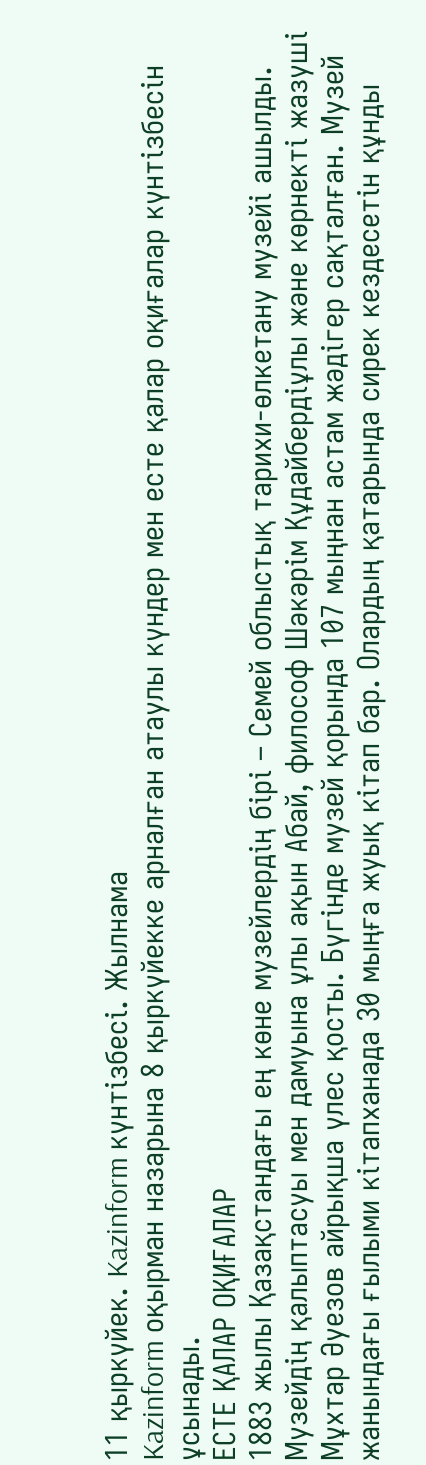11 қыркүйек. Kazinform күнтізбесі. Жылнама
Kazinform оқырман назарына 8 қыркүйекке арналған атаулы күндер мен есте қалар оқиғалар күнтізбесін ұсынады.
ЕСТЕ ҚАЛАР ОҚИҒАЛАР
1883 жылы Қазақстандағы ең көне музейлердің бірі – Семей облыстық тарихи-өлкетану музейі ашылды. Музейдің қалыптасуы мен дамуына ұлы ақын Абай, философ Шәкәрім Құдайбердіұлы және көрнекті жазуші Мұхтар Әуезов айрықша үлес қосты. Бүгінде музей қорында 107 мыңнан астам жәдігер сақталған. Музей жанындағы ғылыми кітапханада 30 мыңға жуық кітап бар. Олардың қатарында сирек кездесетін құнды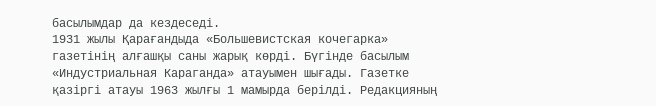басылымдар да кездеседі.
1931 жылы Қарағандыда «Большевистская кочегарка» газетінің алғашқы саны жарық көрді. Бүгінде басылым «Индустриальная Караганда» атауымен шығады. Газетке қазіргі атауы 1963 жылғы 1 мамырда берілді. Редакцияның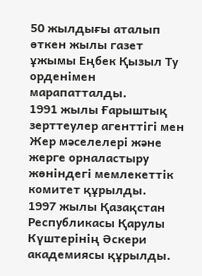50 жылдығы аталып өткен жылы газет ұжымы Еңбек Қызыл Ту орденімен марапатталды.
1991 жылы Ғарыштық зерттеулер агенттігі мен Жер мәселелері және жерге орналастыру жөніндегі мемлекеттік комитет құрылды.
1997 жылы Қазақстан Республикасы Қарулы Күштерінің Әскери академиясы құрылды.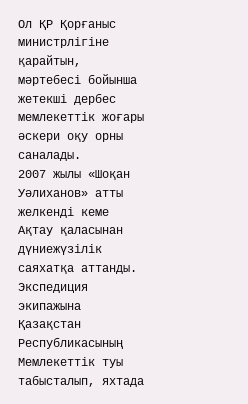Ол ҚР Қорғаныс министрлігіне қарайтын, мәртебесі бойынша жетекші дербес мемлекеттік жоғары әскери оқу орны саналады.
2007 жылы «Шоқан Уәлиханов» атты желкенді кеме Ақтау қаласынан дүниежүзілік саяхатқа аттанды. Экспедиция экипажына Қазақстан Республикасының Мемлекеттік туы табысталып, яхтада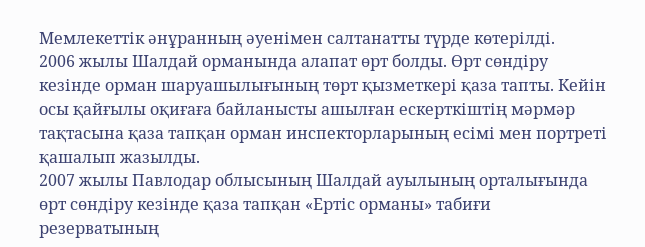Мемлекеттік әнұранның әуенімен салтанатты түрде көтерілді.
2006 жылы Шалдай орманында алапат өрт болды. Өрт сөндіру кезінде орман шаруашылығының төрт қызметкері қаза тапты. Кейін осы қайғылы оқиғаға байланысты ашылған ескерткіштің мәрмәр тақтасына қаза тапқан орман инспекторларының есімі мен портреті қашалып жазылды.
2007 жылы Павлодар облысының Шалдай ауылының орталығында өрт сөндіру кезінде қаза тапқан «Ертіс орманы» табиғи резерватының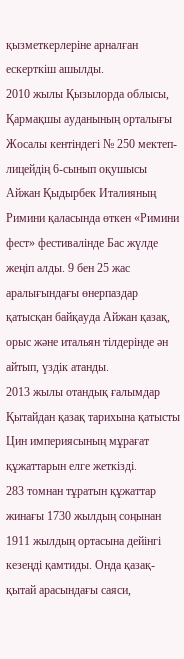қызметкерлеріне арналған ескерткіш ашылды.
2010 жылы Қызылорда облысы, Қармақшы ауданының орталығы Жосалы кентіндегі № 250 мектеп-лицейдің 6-сынып оқушысы Айжан Қыдырбек Италияның Римини қаласында өткен «Римини фест» фестивалінде Бас жүлде жеңіп алды. 9 бен 25 жас аралығындағы өнерпаздар қатысқан байқауда Айжан қазақ, орыс және итальян тілдерінде ән айтып, үздік атанды.
2013 жылы отандық ғалымдар Қытайдан қазақ тарихына қатысты Цин империясының мұрағат құжаттарын елге жеткізді.
283 томнан тұратын құжаттар жинағы 1730 жылдың соңынан 1911 жылдың ортасына дейінгі кезеңді қамтиды. Онда қазақ-қытай арасындағы саяси,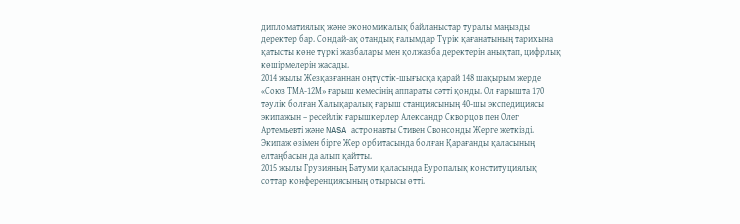дипломатиялық және экономикалық байланыстар туралы маңызды деректер бар. Сондай-ақ отандық ғалымдар Түрік қағанатының тарихына қатысты көне түркі жазбалары мен қолжазба деректерін анықтап, цифрлық көшірмелерін жасады.
2014 жылы Жезқазғаннан оңтүстік-шығысқа қарай 148 шақырым жерде «Союз ТМА-12М» ғарыш кемесінің аппараты сәтті қонды. Ол ғарышта 170 тәулік болған Халықаралық ғарыш станциясының 40-шы экспедициясы экипажын – ресейлік ғарышкерлер Александр Скворцов пен Олег Артемьевті және NASA астронавты Стивен Свонсонды Жерге жеткізді. Экипаж өзімен бірге Жер орбитасында болған Қарағанды қаласының елтаңбасын да алып қайтты.
2015 жылы Грузияның Батуми қаласында Еуропалық конституциялық соттар конференциясының отырысы өтті.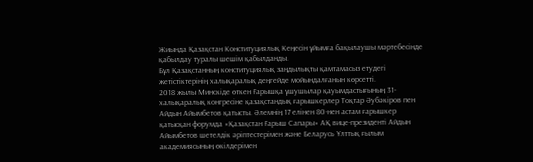Жиында Қазақстан Конституциялық Кеңесін ұйымға бақылаушы мәртебесінде қабылдау туралы шешім қабылданды.
Бұл Қазақстанның конституциялық заңдылықты қамтамасыз етудегі жетістіктерінің халықаралық деңгейде мойындалғанын көрсетті.
2018 жылы Минскіде өткен Ғарышқа ұшушылар қауымдастығының 31-халықаралық конгресіне қазақстандық ғарышкерлер Тоқтар Әубәкіров пен Айдын Айымбетов қатысты. Әлемнің 17 елінен 80-нен астам ғарышкер қатысқан форумда «Қазақстан Ғарыш Сапары» АҚ вице-президенті Айдын Айымбетов шетелдік әріптестерімен және Беларусь Ұлттық ғылым академиясының өкілдерімен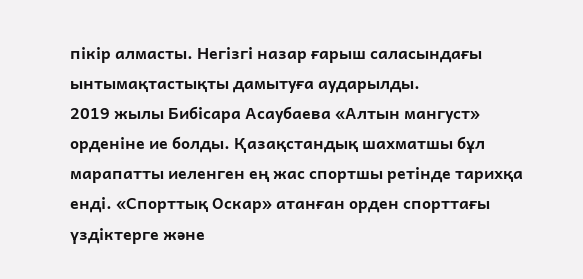пікір алмасты. Негізгі назар ғарыш саласындағы ынтымақтастықты дамытуға аударылды.
2019 жылы Бибісара Асаубаева «Алтын мангуст» орденіне ие болды. Қазақстандық шахматшы бұл марапатты иеленген ең жас спортшы ретінде тарихқа енді. «Спорттық Оскар» атанған орден спорттағы үздіктерге және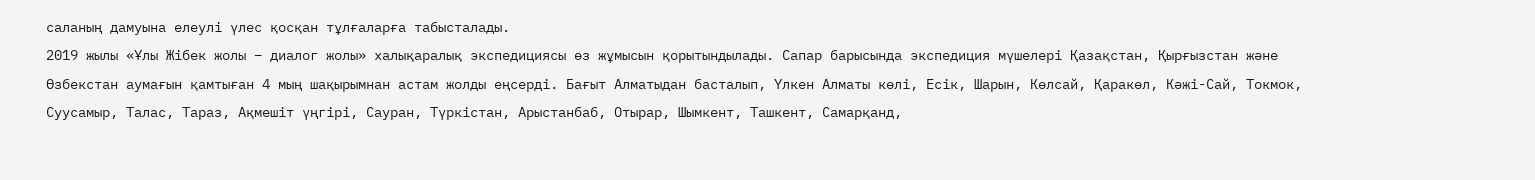саланың дамуына елеулі үлес қосқан тұлғаларға табысталады.
2019 жылы «Ұлы Жібек жолы – диалог жолы» халықаралық экспедициясы өз жұмысын қорытындылады. Сапар барысында экспедиция мүшелері Қазақстан, Қырғызстан және Өзбекстан аумағын қамтыған 4 мың шақырымнан астам жолды еңсерді. Бағыт Алматыдан басталып, Үлкен Алматы көлі, Есік, Шарын, Көлсай, Қаракөл, Кәжі-Сай, Токмок, Суусамыр, Талас, Тараз, Ақмешіт үңгірі, Сауран, Түркістан, Арыстанбаб, Отырар, Шымкент, Ташкент, Самарқанд,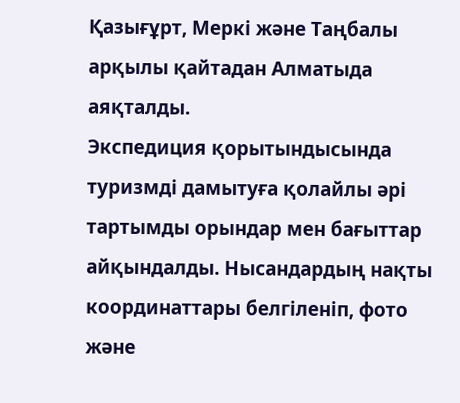Қазығұрт, Меркі және Таңбалы арқылы қайтадан Алматыда аяқталды.
Экспедиция қорытындысында туризмді дамытуға қолайлы әрі тартымды орындар мен бағыттар айқындалды. Нысандардың нақты координаттары белгіленіп, фото және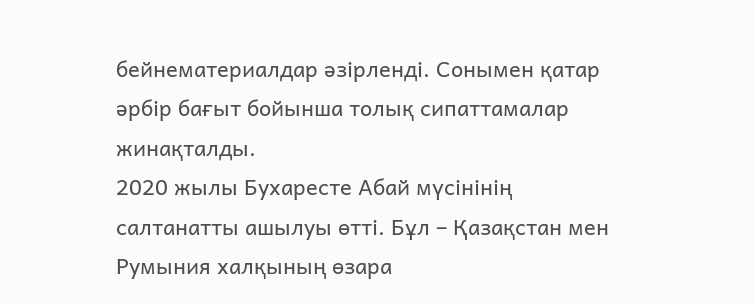бейнематериалдар әзірленді. Сонымен қатар әрбір бағыт бойынша толық сипаттамалар жинақталды.
2020 жылы Бухаресте Абай мүсінінің салтанатты ашылуы өтті. Бұл – Қазақстан мен Румыния халқының өзара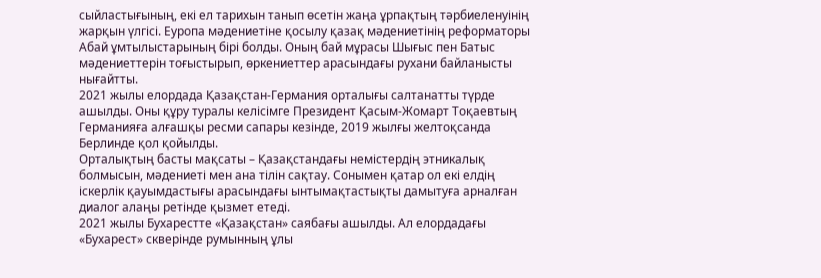сыйластығының, екі ел тарихын танып өсетін жаңа ұрпақтың тәрбиеленуінің жарқын үлгісі. Еуропа мәдениетіне қосылу қазақ мәдениетінің реформаторы Абай ұмтылыстарының бірі болды. Оның бай мұрасы Шығыс пен Батыс мәдениеттерін тоғыстырып, өркениеттер арасындағы рухани байланысты нығайтты.
2021 жылы елордада Қазақстан-Германия орталығы салтанатты түрде ашылды. Оны құру туралы келісімге Президент Қасым-Жомарт Тоқаевтың Германияға алғашқы ресми сапары кезінде, 2019 жылғы желтоқсанда Берлинде қол қойылды.
Орталықтың басты мақсаты – Қазақстандағы немістердің этникалық болмысын, мәдениеті мен ана тілін сақтау. Сонымен қатар ол екі елдің іскерлік қауымдастығы арасындағы ынтымақтастықты дамытуға арналған диалог алаңы ретінде қызмет етеді.
2021 жылы Бухарестте «Қазақстан» саябағы ашылды. Ал елордадағы «Бухарест» скверінде румынның ұлы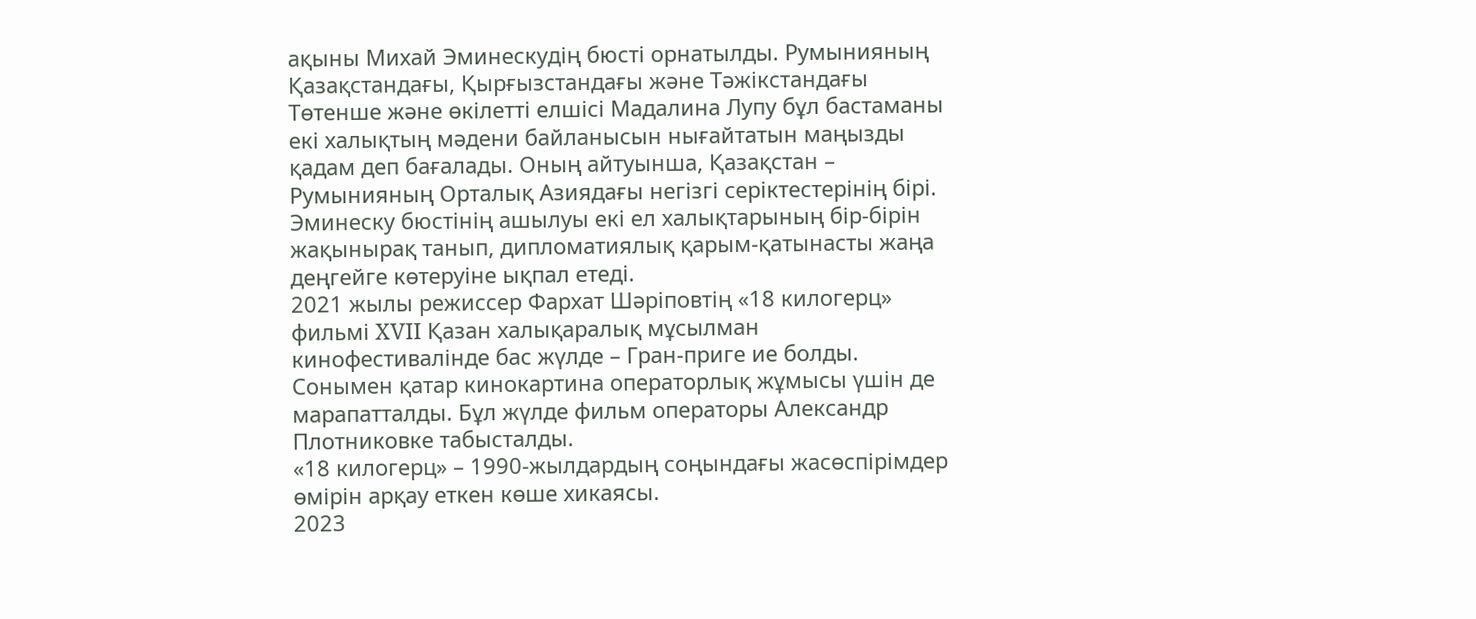ақыны Михай Эминескудің бюсті орнатылды. Румынияның Қазақстандағы, Қырғызстандағы және Тәжікстандағы Төтенше және өкілетті елшісі Мадалина Лупу бұл бастаманы екі халықтың мәдени байланысын нығайтатын маңызды қадам деп бағалады. Оның айтуынша, Қазақстан – Румынияның Орталық Азиядағы негізгі серіктестерінің бірі. Эминеску бюстінің ашылуы екі ел халықтарының бір-бірін жақынырақ танып, дипломатиялық қарым-қатынасты жаңа деңгейге көтеруіне ықпал етеді.
2021 жылы режиссер Фархат Шәріповтің «18 килогерц» фильмі XVII Қазан халықаралық мұсылман кинофестивалінде бас жүлде – Гран-приге ие болды. Сонымен қатар кинокартина операторлық жұмысы үшін де марапатталды. Бұл жүлде фильм операторы Александр Плотниковке табысталды.
«18 килогерц» – 1990-жылдардың соңындағы жасөспірімдер өмірін арқау еткен көше хикаясы.
2023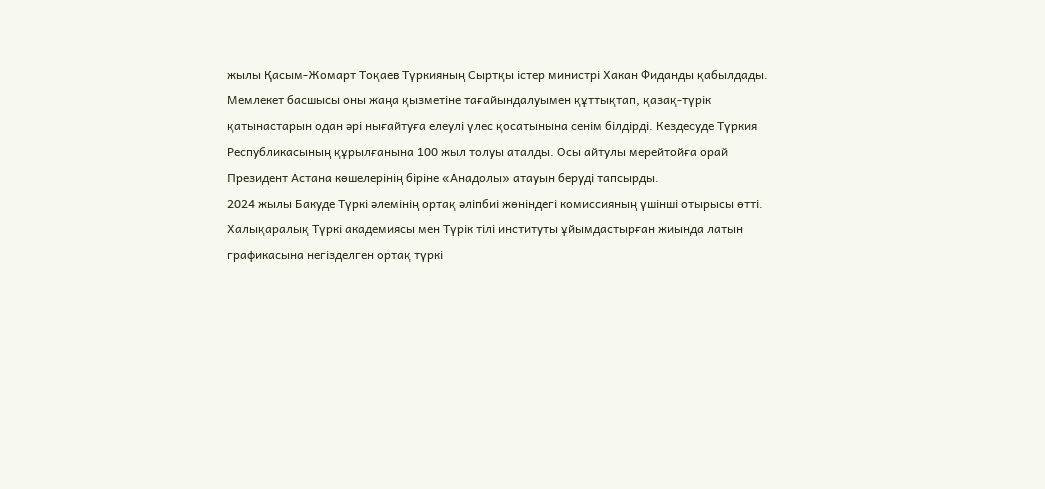жылы Қасым-Жомарт Тоқаев Түркияның Сыртқы істер министрі Хакан Фиданды қабылдады. Мемлекет басшысы оны жаңа қызметіне тағайындалуымен құттықтап, қазақ-түрік қатынастарын одан әрі нығайтуға елеулі үлес қосатынына сенім білдірді. Кездесуде Түркия Республикасының құрылғанына 100 жыл толуы аталды. Осы айтулы мерейтойға орай Президент Астана көшелерінің біріне «Анадолы» атауын беруді тапсырды.
2024 жылы Бакуде Түркі әлемінің ортақ әліпбиі жөніндегі комиссияның үшінші отырысы өтті. Халықаралық Түркі академиясы мен Түрік тілі институты ұйымдастырған жиында латын графикасына негізделген ортақ түркі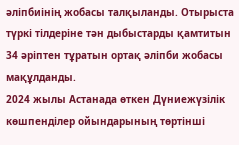әліпбиінің жобасы талқыланды. Отырыста түркі тілдеріне тән дыбыстарды қамтитын 34 әріптен тұратын ортақ әліпби жобасы мақұлданды.
2024 жылы Астанада өткен Дүниежүзілік көшпенділер ойындарының төртінші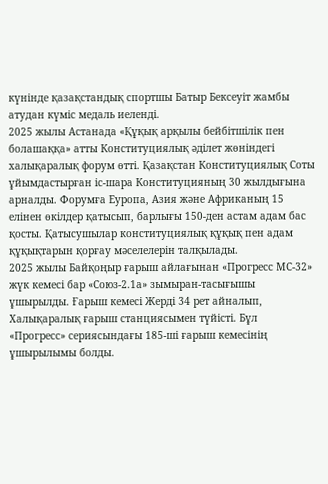күнінде қазақстандық спортшы Батыр Бексеуіт жамбы атудан күміс медаль иеленді.
2025 жылы Астанада «Құқық арқылы бейбітшілік пен болашаққа» атты Конституциялық әділет жөніндегі халықаралық форум өтті. Қазақстан Конституциялық Соты ұйымдастырған іс-шара Конституцияның 30 жылдығына арналды. Форумға Еуропа, Азия және Африканың 15 елінен өкілдер қатысып, барлығы 150-ден астам адам бас қосты. Қатысушылар конституциялық құқық пен адам құқықтарын қорғау мәселелерін талқылады.
2025 жылы Байқоңыр ғарыш айлағынан «Прогресс МС-32» жүк кемесі бар «Союз-2.1а» зымыран-тасығышы ұшырылды. Ғарыш кемесі Жерді 34 рет айналып, Халықаралық ғарыш станциясымен түйісті. Бұл «Прогресс» сериясындағы 185-ші ғарыш кемесінің ұшырылымы болды.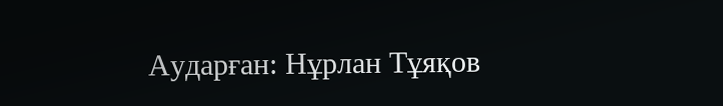Аударған: Нұрлан Тұяқов